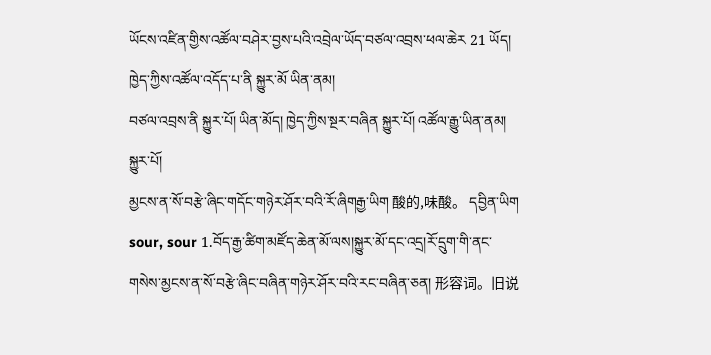ཡོངས་འཛིན་གྱིས་འཚོལ་བཤེར་བྱས་པའི་འབྲེལ་ཡོད་བཙལ་འབྲས་ཕལ་ཆེར 21 ཡོད།
ཁྱེད་ཀྱིས་འཚོལ་འདོད་པ་ནི སྐྱུར་མོ ཡིན་ནམ།
བཙལ་འབྲས་ནི སྐྱུར་པོ། ཡིན་མོད། ཁྱེད་ཀྱིས་སྔར་བཞིན སྐྱུར་པོ། འཚོལ་རྒྱུ་ཡིན་ནམ།
སྐྱུར་པོ།
མྱངས་ན་སོ་བརྩེ་ཞིང་གདོང་གཉེར་ཤོར་བའི་རོ་ཞིགརྒྱ་ཡིག 酸的,味酸。 དབྱིན་ཡིག sour, sour 1.བོད་རྒྱ་ཚིག་མཛོད་ཆེན་མོ་ལས།སྐྱུར་མོ་དང་འདྲ།རོ་དྲུག་གི་ནང་གསེས་མྱངས་ན་སོ་བརྩེ་ཞིང་བཞིན་གཉེར་ཤོར་བའི་རང་བཞིན་ཅན། 形容词。旧说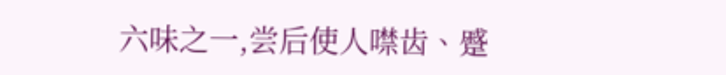六味之一,尝后使人噤齿、蹙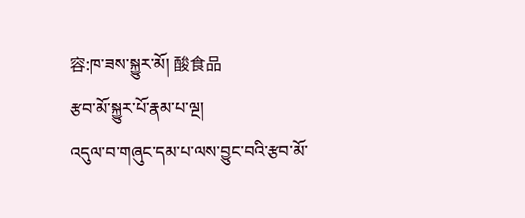容:ཁ་ཟས་སྐྱུར་མོ། 酸食品
རྩབ་མོ་སྐྱུར་པོ་རྣམ་པ་ལྔ།
འདུལ་བ་གཞུང་དམ་པ་ལས་བྱུང་བའི་རྩབ་མོ་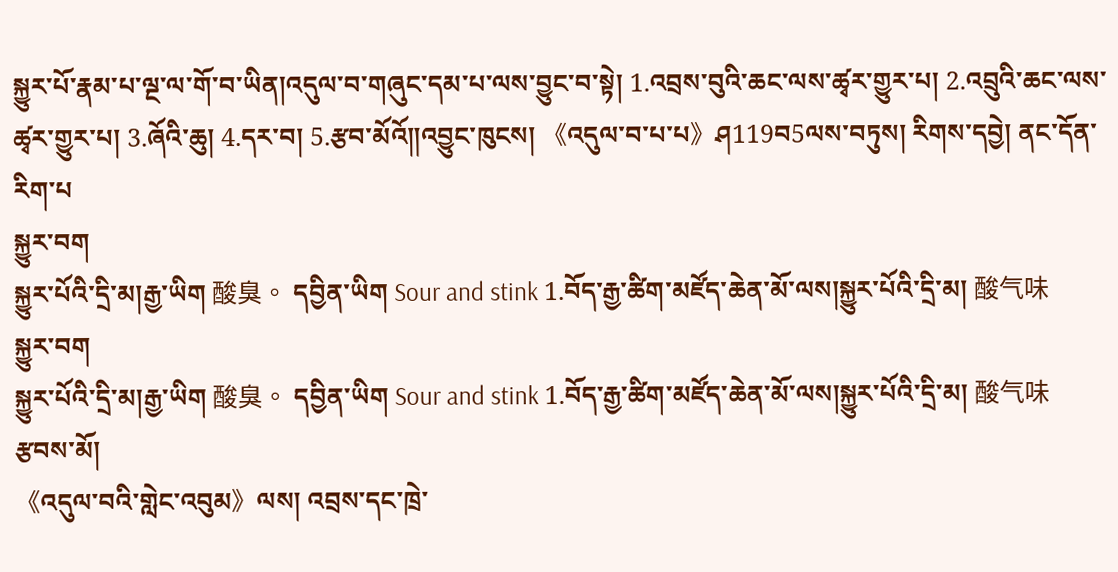སྐྱུར་པོ་རྣམ་པ་ལྔ་ལ་གོ་བ་ཡིན།འདུལ་བ་གཞུང་དམ་པ་ལས་བྱུང་བ་སྟེ། 1.འབྲས་བུའི་ཆང་ལས་ཚྭར་གྱུར་པ། 2.འབྲུའི་ཆང་ལས་ཚྭར་གྱུར་པ། 3.ཞོའི་ཆུ། 4.དར་བ། 5.རྩབ་མོའོ༎འབྱུང་ཁུངས། 《འདུལ་བ་པ་པ》ཤ119བ5ལས་བཏུས། རིགས་དབྱེ། ནང་དོན་རིག་པ
སྐྱུར་བག
སྐྱུར་པོའི་དྲི་མ།རྒྱ་ཡིག 酸臭。 དབྱིན་ཡིག Sour and stink 1.བོད་རྒྱ་ཚིག་མཛོད་ཆེན་མོ་ལས།སྐྱུར་པོའི་དྲི་མ། 酸气味
སྐྱུར་བག
སྐྱུར་པོའི་དྲི་མ།རྒྱ་ཡིག 酸臭。 དབྱིན་ཡིག Sour and stink 1.བོད་རྒྱ་ཚིག་མཛོད་ཆེན་མོ་ལས།སྐྱུར་པོའི་དྲི་མ། 酸气味
རྩབས་མོ།
《འདུལ་བའི་གླེང་འབུམ》ལས། འབྲས་དང་ཁྲེ་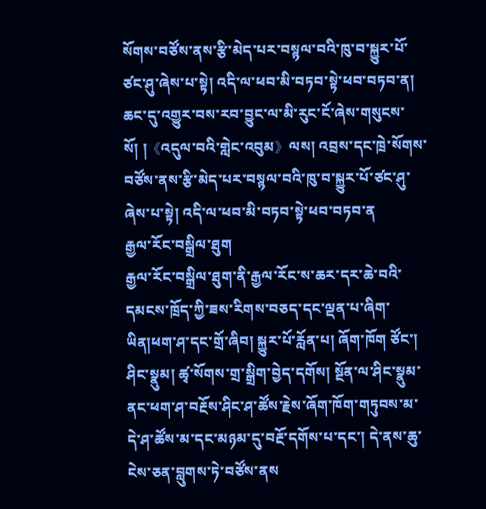སོགས་བཙོས་ནས་རྩི་མེད་པར་བསྙལ་བའི་ཁུ་བ་སྐྱུར་པོ་ཙང་ཤུ་ཞེས་པ་སྟེ། འདི་ལ་ཕབ་མི་བཏབ་སྟེ་ཕབ་བཏབ་ན། ཆང་དུ་འགྱུར་བས་རབ་བྱུང་ལ་མི་རུང་ངོ་ཞེས་གསུངས་སོ། །《འདུལ་བའི་གླེང་འབུམ》ལས། འབྲས་དང་ཁྲེ་སོགས་བཙོས་ནས་རྩི་མེད་པར་བསྙལ་བའི་ཁུ་བ་སྐྱུར་པོ་ཙང་ཤུ་ཞེས་པ་སྟེ། འདི་ལ་ཕབ་མི་བཏབ་སྟེ་ཕབ་བཏབ་ན
རྒྱལ་རོང་བསྒྲིལ་ཐུག
རྒྱལ་རོང་བསྒྲིལ་ཐུག་ནི་རྒྱལ་རོང་ས་ཆར་དར་ཆེ་བའི་དམངས་ཁྲོད་ཀྱི་ཟས་རིགས་བཅད་དང་ལྡན་པ་ཞིག་ཡིན།ཕག་ཤ་དང་གྲོ་ཞིབ། སྐྱུར་པོ་རློན་པ། ཞོག་ཁོག ཙོང་། ཤིང་སྣུམ། ཚྭ་སོགས་གྲ་སྒྲིག་བྱེད་དགོས། སྔོན་ལ་ཤིང་སྣུམ་ནང་ཕག་ཤ་བརྔོས་ཤིང་ཤ་ཚོས་རྗེས་ཞོག་ཁོག་གཏུབས་མ་དེ་ཤ་ཚོས་མ་དང་མཉམ་དུ་བརྔོ་དགོས་པ་དང་། དེ་ནས་ཆུ་ངེས་ཅན་བླུགས་ཏེ་བཙོས་ནས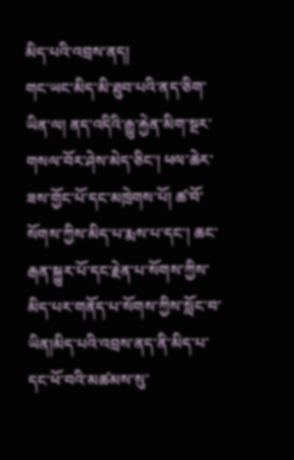མིད་པའི་འབྲས་ནད།
གང་ཡང་མིད་མི་ཐུབ་པའི་ནད་ཅིག་ཡིན་ལ། ནད་འདིའི་རྒྱུ་རྐྱེན་མིག་སྔར་གསལ་བོར་ཤེས་མེད་ཅིང་། ཕལ་ཆེར་ཟས་གྱོང་པོ་དང་མཁྲེགས་པོ། ཚ་བོ་སོགས་ཀྱིས་མིད་པ་རྨས་པ་དང་། ཆང་རྒན་སྐྱུར་པོ་དང་རྗེན་པ་སོགས་ཀྱིས་མིད་པར་གནོད་པ་སོགས་ཀྱིས་སློང་བ་ཡིན།མིད་པའི་འབྲས་ནད་ནི་མིད་པ་དང་ཕོ་བའི་མཚམས་སུ་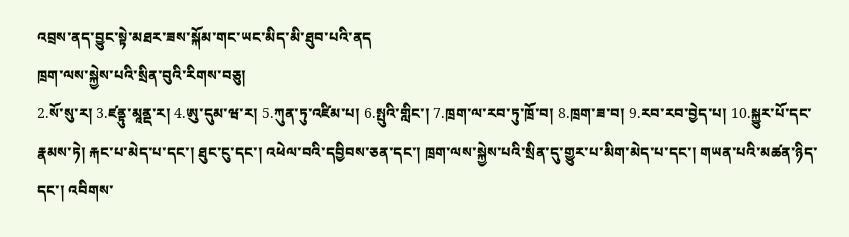འབྲས་ནད་བྱུང་སྟེ་མཐར་ཟས་སྐོམ་གང་ཡང་མིད་མི་ཐུབ་པའི་ནད
ཁྲག་ལས་སྐྱེས་པའི་སྲིན་བུའི་རིགས་བཅུ།
2.སོ་སུ་ར། 3.ཛནྟུ་མཱནྡ་ར། 4.ཨུ་དུམ་ཝ་ར། 5.ཀུན་ཏུ་འཛིམ་པ། 6.སྤུའི་གླིང་། 7.ཁྲག་ལ་རབ་ཏུ་ཁྲོ་བ། 8.ཁྲག་ཟ་བ། 9.རབ་རབ་བྱེད་པ། 10.སྐྱུར་པོ་དང་རྣམས་ཏེ། རྐང་པ་མེད་པ་དང་། ཐུང་ངུ་དང་། འཕེལ་བའི་དབྱིབས་ཅན་དང་། ཁྲག་ལས་སྐྱེས་པའི་སྲིན་དུ་གྱུར་པ་མིག་མེད་པ་དང་། གཡན་པའི་མཚན་ཉིད་དང་། འབིགས་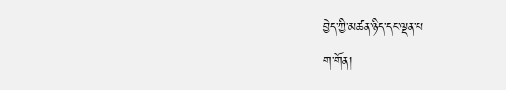བྱེད་ཀྱི་མཚན་ཉིད་དང་ལྡན་པ
ག་གོན།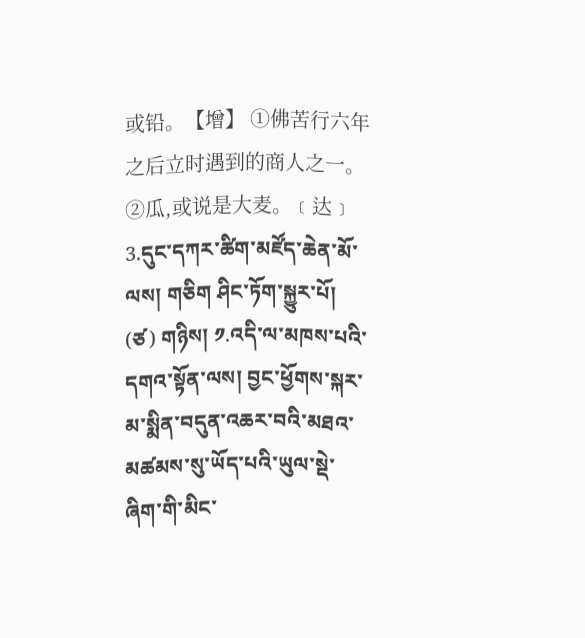或铅。【增】 ①佛苦行六年之后立时遇到的商人之一。②瓜,或说是大麦。﹝达﹞ 3.དུང་དཀར་ཚིག་མཛོད་ཆེན་མོ་ལས། གཅིག ཤིང་ཏོག་སྐྱུར་པོ། (ཙ) གཉིས། ༡.འདི་ལ་མཁས་པའི་དགའ་སྟོན་ལས། བྱང་ཕྱོགས་སྐར་མ་སྨིན་བདུན་འཆར་བའི་མཐའ་མཚམས་སུ་ཡོད་པའི་ཡུལ་སྡེ་ཞིག་གི་མིང་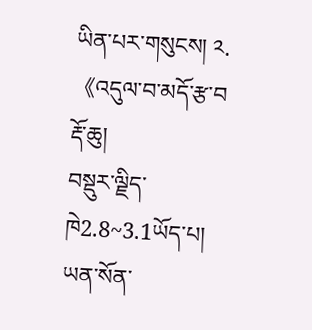ཡིན་པར་གསུངས། ༢.《འདུལ་བ་མདོ་རྩ་བ
རྡོ་ཆུ།
བསྡུར་ལྗིད་ཁེ2.8~3.1ཡོད་པ། ཡན་སོན་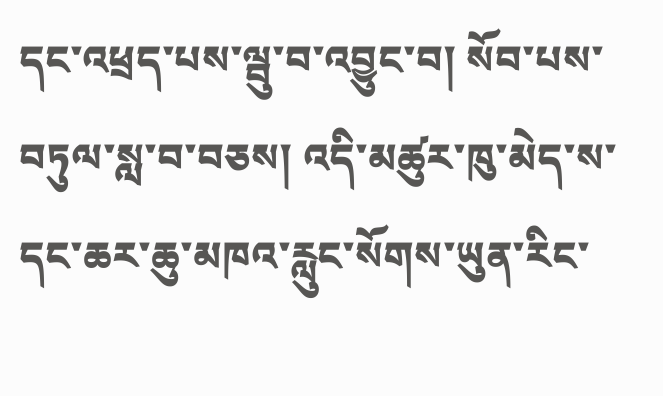དང་འཕྲད་པས་ལྦུ་བ་འབྱུང་བ། སོབ་པས་བཏུལ་སླ་བ་བཅས། འདི་མཚུར་ཁུ་མེད་ས་དང་ཆར་ཆུ་མཁའ་རླུང་སོགས་ཡུན་རིང་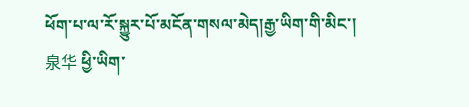ཕོག་པ་ལ་རོ་སྐྱུར་པོ་མངོན་གསལ་མེད།རྒྱ་ཡིག་གི་མིང་། 泉华 ཕྱི་ཡིག་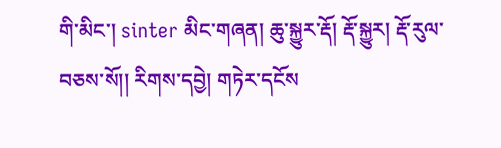གི་མིང་། sinter མིང་གཞན། ཆུ་སྐྱུར་རྡོ། རྡོ་སྐྱུར། རྡོ་རུལ་བཅས་སོ།། རིགས་དབྱེ། གཏེར་དངོས